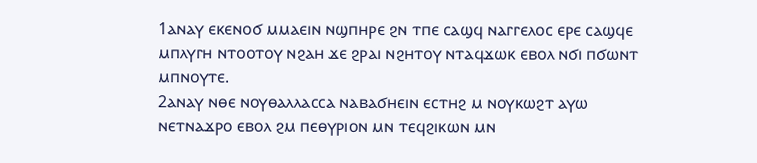1ⲁⲛⲁⲩ ⲉⲕⲉⲛⲟϭ ⲙⲙⲁⲉⲓⲛ ⲛϣⲡⲏⲣⲉ ϩⲛ ⲧⲡⲉ ⲥⲁϣϥ ⲛⲁⲅⲅⲉⲗⲟⲥ ⲉⲣⲉ ⲥⲁϣϥⲉ ⲙⲡⲗⲩⲅⲏ ⲛⲧⲟⲟⲧⲟⲩ ⲛϩⲁⲏ ϫⲉ ϩⲣⲁⲓ ⲛϩⲏⲧⲟⲩ ⲛⲧⲁϥϫⲱⲕ ⲉⲃⲟⲗ ⲛϭⲓ ⲡϭⲱⲛⲧ ⲙⲡⲛⲟⲩⲧⲉ.
2ⲁⲛⲁⲩ ⲛⲑⲉ ⲛⲟⲩⲑⲁⲗⲗⲁⲥⲥⲁ ⲛⲁⲃⲁϭⲏⲉⲓⲛ ⲉⲥⲧⲏϩ ⲙ ⲛⲟⲩⲕⲱϩⲧ ⲁⲩⲱ ⲛⲉⲧⲛⲁϫⲣⲟ ⲉⲃⲟⲗ ϩⲙ ⲡⲉⲑⲩⲣⲓⲟⲛ ⲙⲛ ⲧⲉϥϩⲓⲕⲱⲛ ⲙⲛ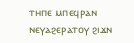ⲧⲏⲡⲉ ⲙⲡⲉϥⲣⲁⲛ ⲛⲉⲩⲁϩⲉⲣⲁⲧⲟⲩ ϩⲓϫⲛ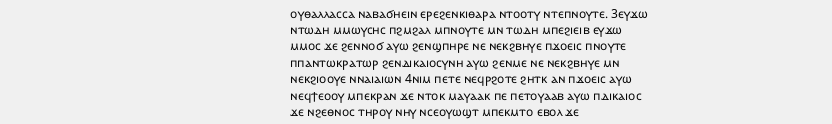ⲟⲩⲑⲁⲗⲗⲁⲥⲥⲁ ⲛⲁⲃⲁϭⲏⲉⲓⲛ ⲉⲣⲉϩⲉⲛⲕⲓⲑⲁⲣⲁ ⲛⲧⲟⲟⲧⲩ ⲛⲧⲉⲡⲛⲟⲩⲧⲉ. 3ⲉⲩϫⲱ ⲛⲧⲱⲇⲏ ⲙⲙⲱⲩⲥⲏⲥ ⲡϩⲙϩⲁⲗ ⲙⲡⲛⲟⲩⲧⲉ ⲙⲛ ⲧⲱⲇⲏ ⲙⲡⲉϩⲓⲉⲓⲃ ⲉⲩϫⲱ ⲙⲙⲟⲥ ϫⲉ ϩⲉⲛⲛⲟϭ ⲁⲩⲱ ϩⲉⲛϣⲡⲏⲣⲉ ⲛⲉ ⲛⲉⲕϩⲃⲏⲩⲉ ⲡϫⲟⲉⲓⲥ ⲡⲛⲟⲩⲧⲉ ⲡⲡⲁⲛⲧⲱⲕⲣⲁⲧⲱⲣ ϩⲉⲛⲇⲓⲕⲁⲓⲟⲥⲩⲛⲏ ⲁⲩⲱ ϩⲉⲛⲙⲉ ⲛⲉ ⲛⲉⲕϩⲃⲏⲩⲉ ⲙⲛ ⲛⲉⲕϩⲓⲟⲟⲩⲉ ⲛⲛⲁⲓⲁⲓⲱⲛ 4ⲛⲓⲙ ⲡⲉⲧⲉ ⲛⲉϥⲣϩⲟⲧⲉ ϩⲏⲧⲕ ⲁⲛ ⲡϫⲟⲉⲓⲥ ⲁⲩⲱ ⲛⲉϥϯⲉⲟⲟⲩ ⲙⲡⲉⲕⲣⲁⲛ ϫⲉ ⲛⲧⲟⲕ ⲙⲁⲩⲁⲁⲕ ⲡⲉ ⲡⲉⲧⲟⲩⲁⲁⲃ ⲁⲩⲱ ⲡⲇⲓⲕⲁⲓⲟⲥ ϫⲉ ⲛϩⲉⲑⲛⲟⲥ ⲧⲏⲣⲟⲩ ⲛⲏⲩ ⲛⲥⲉⲟⲩⲱϣⲧ ⲙⲡⲉⲕⲙⲧⲟ ⲉⲃⲟⲗ ϫⲉ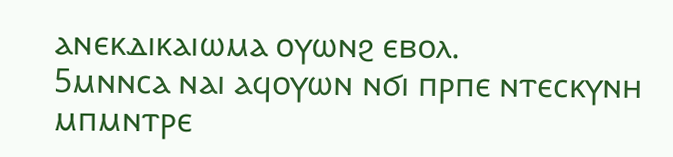ⲁⲛⲉⲕⲇⲓⲕⲁⲓⲱⲙⲁ ⲟⲩⲱⲛϩ ⲉⲃⲟⲗ.
5ⲙⲛⲛⲥⲁ ⲛⲁⲓ ⲁϥⲟⲩⲱⲛ ⲛϭⲓ ⲡⲣⲡⲉ ⲛⲧⲉⲥⲕⲩⲛⲏ ⲙⲡⲙⲛⲧⲣⲉ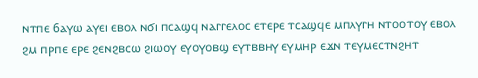ⲛⲧⲡⲉ 6ⲁⲩⲱ ⲁⲩⲉⲓ ⲉⲃⲟⲗ ⲛϭⲓ ⲡⲥⲁϣϥ ⲛⲁⲅⲅⲉⲗⲟⲥ ⲉⲧⲉⲣⲉ ⲧⲥⲁϣϥⲉ ⲙⲡⲗⲩⲅⲏ ⲛⲧⲟⲟⲧⲟⲩ ⲉⲃⲟⲗ ϩⲙ ⲡⲣⲡⲉ ⲉⲣⲉ ϩⲉⲛϩⲃⲥⲱ ϩⲓⲱⲟⲩ ⲉⲩⲟⲩⲟⲃϣ ⲉⲩⲧⲃⲃⲏⲩ ⲉⲩⲙⲏⲣ ⲉϫⲛ ⲧⲉⲩⲙⲉⲥⲧⲛϩⲏⲧ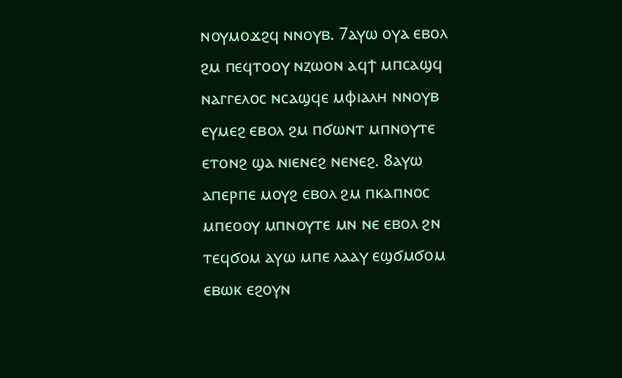ⲛⲟⲩⲙⲟϫϩϥ ⲛⲛⲟⲩⲃ. 7ⲁⲩⲱ ⲟⲩⲁ ⲉⲃⲟⲗ ϩⲙ ⲡⲉϥⲧⲟⲟⲩ ⲛⲍⲱⲟⲛ ⲁϥϯ ⲙⲡⲥⲁϣϥ ⲛⲁⲅⲅⲉⲗⲟⲥ ⲛⲥⲁϣϥⲉ ⲙⲫⲓⲁⲗⲏ ⲛⲛⲟⲩⲃ ⲉⲩⲙⲉϩ ⲉⲃⲟⲗ ϩⲙ ⲡϭⲱⲛⲧ ⲙⲡⲛⲟⲩⲧⲉ ⲉⲧⲟⲛϩ ϣⲁ ⲛⲓⲉⲛⲉϩ ⲛⲉⲛⲉϩ. 8ⲁⲩⲱ ⲁⲡⲉⲣⲡⲉ ⲙⲟⲩϩ ⲉⲃⲟⲗ ϩⲙ ⲡⲕⲁⲡⲛⲟⲥ ⲙⲡⲉⲟⲟⲩ ⲙⲡⲛⲟⲩⲧⲉ ⲙⲛ ⲛⲉ ⲉⲃⲟⲗ ϩⲛ ⲧⲉϥϭⲟⲙ ⲁⲩⲱ ⲙⲡⲉ ⲗⲁⲁⲩ ⲉϣϭⲙϭⲟⲙ ⲉⲃⲱⲕ ⲉϩⲟⲩⲛ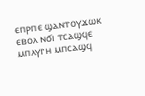ⲉⲡⲣⲡⲉ ϣⲁⲛⲧⲟⲩϫⲱⲕ ⲉⲃⲟⲗ ⲛϭⲓ ⲧⲥⲁϣϥⲉ ⲙⲡⲗⲩⲅⲏ ⲙⲡⲥⲁϣϥ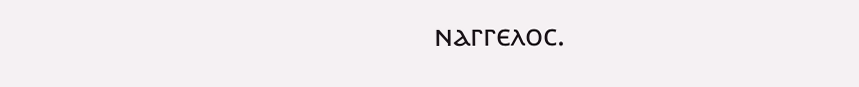ⲛⲁⲅⲅⲉⲗⲟⲥ.